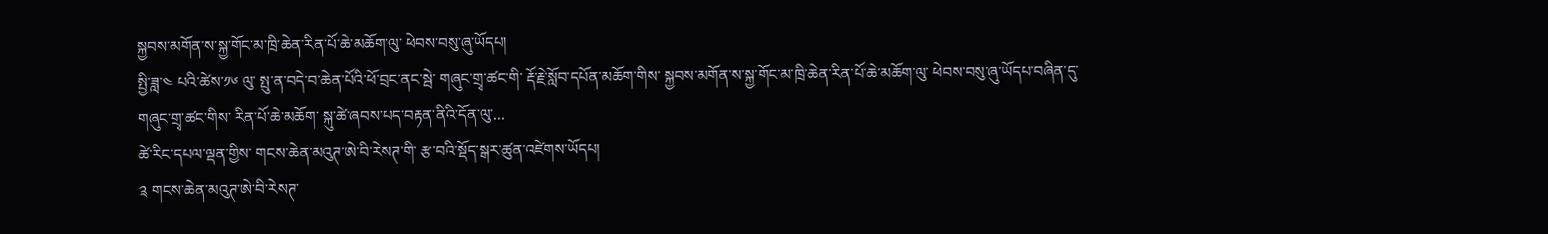སྐྱབས་མགོན་ས་སྐྱ་གོང་མ་ཁྲི་ཆེན་རིན་པོ་ཆེ་མཆོག་ལུ་ ཕེབས་བསུ་ཞུ་ཡོདཔ།
སྤྱི་ཟླ་༤ པའི་ཚེས་༡༦ ལུ་ སྤུ་ན་བདེ་བ་ཆེན་པོའི་ཕོ་བྲང་ནང་སྦེ་ གཞུང་གྲྭ་ཚང་གི་ རྡོ་རྗེ་སློབ་དཔོན་མཆོག་གིས་ སྐྱབས་མགོན་ས་སྐྱ་གོང་མ་ཁྲི་ཆེན་རིན་པོ་ཆེ་མཆོག་ལུ་ ཕེབས་བསུ་ཞུ་ཡོདཔ་བཞིན་དུ་ གཞུང་གྲྭ་ཚང་གིས་ རིན་པོ་ཆེ་མཆོག་ སྐུ་ཚེ་ཞབས་པད་བརྟན་ནིའི་དོན་ལུ་...
ཚེ་རིང་དཔལ་ལྡན་གྱིས་ གངས་ཆེན་མའུཊ་ཨེ་བི་རེསཊ་གི་ རྩ་བའི་སྡོད་སྒར་ཚུན་འཛེགས་ཡོདཔ།
༉ གངས་ཆེན་མའུཊ་ཨེ་བི་རེསཊ་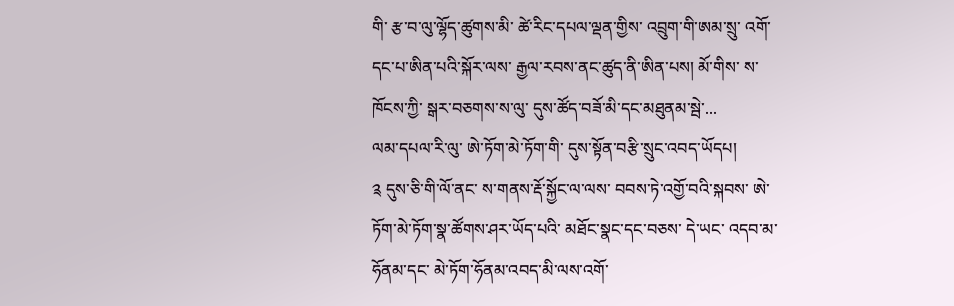གི་ རྩ་བ་ལུ་ལྷོད་ཚུགས་མི་ ཚེ་རིང་དཔལ་ལྡན་གྱིས་ འབྲུག་གི་ཨམ་སྲུ་ འགོ་དང་པ་ཨིན་པའི་སྐོར་ལས་ རྒྱལ་རབས་ནང་ཚུད་ནི་ཨིན་པས། མོ་གིས་ ས་ཁོངས་ཀྱི་ སྒར་བཅགས་ས་ལུ་ དུས་ཚོད་བཟོ་མི་དང་མཐུནམ་སྦེ་...
ལམ་དཔལ་རི་ལུ་ ཨེ་ཏོག་མེ་ཏོག་གི་ དུས་སྟོན་བརྩི་སྲུང་འབད་ཡོདཔ།
༉ དུས་ཅི་གི་ལོ་ནང་ ས་གནས་རྡོ་སྐྱོང་ལ་ལས་ བབས་ཏེ་འགྱོ་བའི་སྐབས་ ཨེ་ཏོག་མེ་ཏོག་སྣ་ཚོགས་ཤར་ཡོད་པའི་ མཐོང་སྣང་དང་བཅས་ དེ་ཡང་ འདབ་མ་ཧོནམ་དང་ མེ་ཏོག་ཧོནམ་འབད་མི་ལས་འགོ་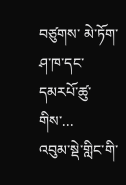བཙུགས་ མེ་ཏོག་ཤ་ཁ་དང་ དམརཔོ་ཚུ་གིས་...
འབུམ་སྡེ་གླིང་གི་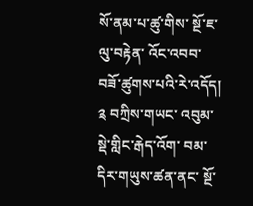སོ་ནམ་པ་ཚུ་གིས་ སྔོ་ཇ་ལུ་བརྟེན་ འོང་འབབ་བཟོ་ཚུགས་པའི་རེ་འདོད།
༉ བཀྲིས་གཡང་ འབུམ་སྡེ་གླིང་རྒེད་འོག་ བམ་དིར་གཡུས་ཚན་ནང་ སྔོ་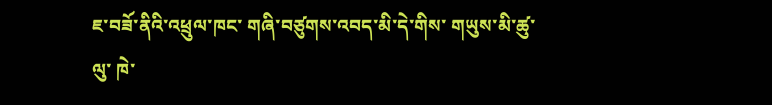ཇ་བཟོ་ནིའི་འཕྲུལ་ཁང་ གཞི་བཙུགས་འབད་མི་དེ་གིས་ གཡུས་མི་ཚུ་ལུ་ ཁེ་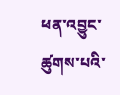ཕན་འབྱུང་ཚུགས་པའི་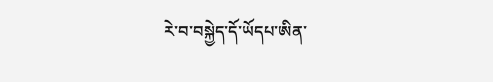རེ་བ་བསྐྱེད་དོ་ཡོདཔ་ཨིན་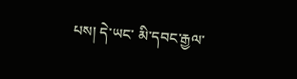པས། དེ་ཡང་ མི་དབང་རྒྱལ་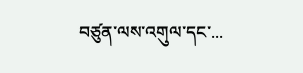བཙུན་ལས་འགུལ་དང་...